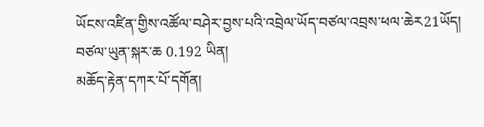ཡོངས་འཛིན་གྱིས་འཚོལ་བཤེར་བྱས་པའི་འབྲེལ་ཡོད་བཙལ་འབྲས་ཕལ་ཆེར21ཡོད།  བཙལ་ཡུན་སྐར་ཆ 0.192 ཡིན།
མཆོད་རྟེན་དཀར་པོ་དགོན།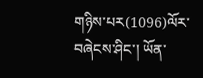གཉིས་པར(1096)ལོར་བཞེངས་ཤིང་། ཡོན་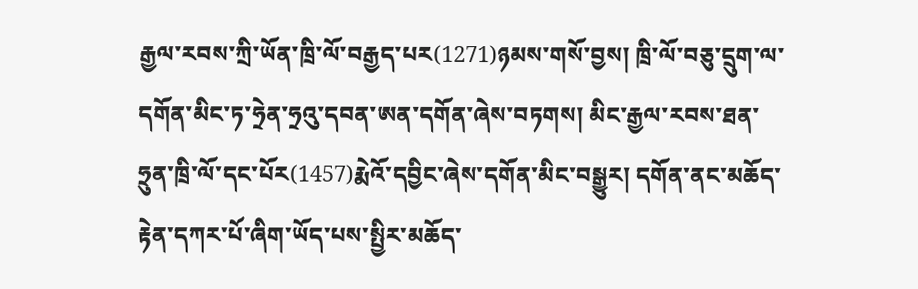རྒྱལ་རབས་ཀྲི་ཡོན་ཁྲི་ལོ་བརྒྱད་པར(1271)ཉམས་གསོ་བྱས། ཁྲི་ལོ་བཅུ་དྲུག་ལ་དགོན་མིང་ཏ་ཧྲེན་ཧྲའུ་དབན་ཨན་དགོན་ཞེས་བཏགས། མིང་རྒྱལ་རབས་ཐན་ཧྲུན་ཁྲི་ལོ་དང་པོར(1457)རྨེའོ་དབྱིང་ཞེས་དགོན་མིང་བསྒྱུར། དགོན་ནང་མཆོད་རྟེན་དཀར་པོ་ཞིག་ཡོད་པས་སྤྱིར་མཆོད་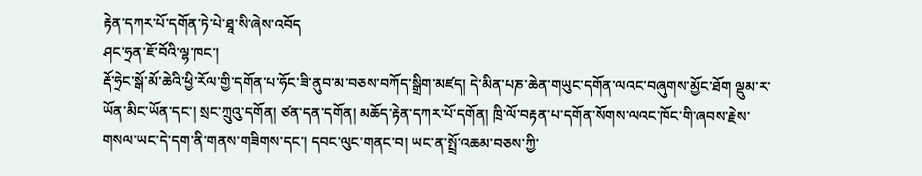རྟེན་དཀར་པོ་དགོན་ཏེ་པེ་ཐཱ་སི་ཞེས་འབོད
ཤང་ཧྲན་ཇོ་བོའི་ལྷ་ཁང་།
རྡོ་ཧྲེང་སྒོ་མོ་ཆེའི་ཕྱི་རོལ་གྱི་དགོན་པ་ཧོང་ཟི་ནུབ་མ་བཅས་བཀོད་སྒྲིག་མཛད། དེ་མིན་པཎ་ཆེན་གཡུང་དགོན་ལའང་བཞུགས་མྱོང་ཐོག ལྡུམ་ར་ཡོན་མིང་ཡོན་དང་། སྲང་ཀྲུའུ་དགོན། ཙན་དན་དགོན། མཆོད་རྟེན་དཀར་པོ་དགོན། ཁྲི་ལོ་བརྟན་པ་དགོན་སོགས་ལའང་ཁོང་གི་ཞབས་རྗེས་གསལ་ཡང་དེ་དག་ནི་གནས་གཟིགས་དང་། དབང་ལུང་གནང་བ། ཡང་ན་སྤྲོ་འཆམ་བཅས་ཀྱི་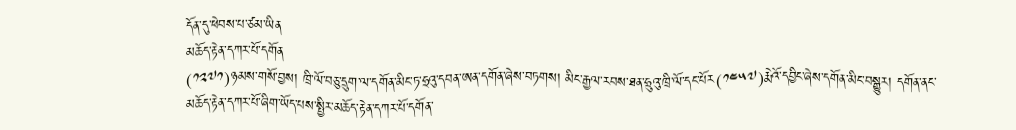དོན་དུ་ཕེབས་པ་ཙམ་ཡིན
མཆོད་རྟེན་དཀར་པོ་དགོན
(༡༢༧༡)ཉམས་གསོ་བྱས། ཁྲི་ལོ་བཅུ་དྲུག་ལ་དགོན་མིང་ཏ་ཧྲའུ་དབན་ཨན་དགོན་ཞེས་བཏགས། མིང་རྒྱལ་རབས་ཐན་ཧྲུའུ་ཁྲི་ལོ་དང་པོར(༡༤༥༧)རྨེའོ་དབྱིང་ཞེས་དགོན་མིང་བསྒྱུར། དགོན་ནང་མཆོད་རྟེན་དཀར་པོ་ཞིག་ཡོད་པས་སྤྱིར་མཆོད་རྟེན་དཀར་པོ་དགོན་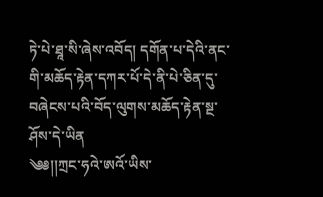ཏེ་པེ་ཐཱ་སི་ཞེས་འབོད། དགོན་པ་དེའི་ནང་གི་མཆོད་རྟེན་དཀར་པོ་དེ་ནི་པེ་ཅིན་དུ་བཞེངས་པའི་བོད་ལུགས་མཆོད་རྟེན་སྔ་ཤོས་དེ་ཡིན
༄༅།།ཀྲང་ཧའེ་ཨའོ་ཡིས་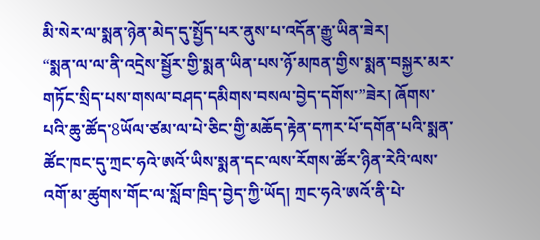མི་སེར་ལ་སྨན་ཉེན་མེད་དུ་སྤྱོད་པར་ནུས་པ་འདོན་རྒྱུ་ཡིན་ཟེར།
“སྨན་ལ་ལ་ནི་འདྲེས་སྦྱོར་གྱི་སྨན་ཡིན་པས་ཉོ་མཁན་གྱིས་སྨན་བསྐྱར་མར་གཏོང་སྲིད་པས་གསལ་བཤད་དམིགས་བསལ་བྱེད་དགོས་”ཟེར། ཞོགས་པའི་ཆུ་ཚོད་8ཡོལ་ཙམ་ལ་པེ་ཅིང་གྱི་མཆོད་རྟེན་དཀར་པོ་དགོན་པའི་སྨན་ཚོང་ཁང་དུ་ཀྲང་ཧའེ་ཨའོ་ཡིས་སྨན་དང་ལས་རོགས་ཚོར་ཉིན་རེའི་ལས་འགོ་མ་ཚུགས་གོང་ལ་སློབ་ཁྲིད་བྱེད་ཀྱི་ཡོད། ཀྲང་ཧའེ་ཨའོ་ནི་པེ་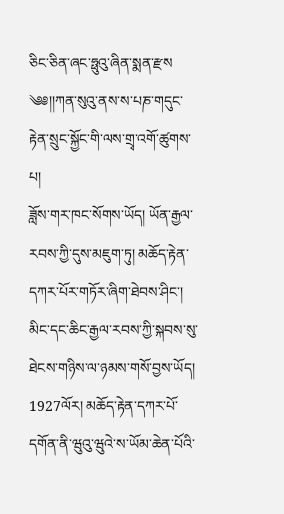ཅིང་ཅིན་ཞང་ཧྥུའུ་ཞིན་སྨན་རྫས
༄༅།།ཀན་སུའུ་ནས་ས་པཎ་གདུང་རྟེན་སྲུང་སྐྱོང་གི་ལས་གྲྭ་འགོ་ཚུགས་པ།
ཟློས་གར་ཁང་སོགས་ཡོད། ཡོན་རྒྱལ་རབས་ཀྱི་དུས་མཇུག་ཏུ། མཆོད་རྟེན་དཀར་པོར་གཏོར་ཞིག་ཐེབས་ཤིང་། མིང་དང་ཆིང་རྒྱལ་རབས་ཀྱི་སྐབས་སུ་ཐེངས་གཉིས་ལ་ཉམས་གསོ་བྱས་ཡོད། 1927ལོར། མཆོད་རྟེན་དཀར་པོ་དགོན་ནི་ཝུའུ་ཝུའེ་ས་ཡོམ་ཆེན་པོའི་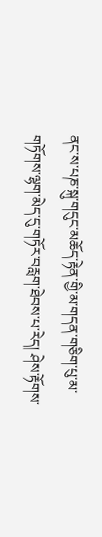ནང་ས་པཎ་སྐུ་གདུང་མཆོད་རྟེན་གྱི་མ་གདན་གཅིག་པུ་མ་གཏོགས་ལྷག་མེད་དུ་གཏོར་བརླག་ཐེབས་པ་རེད། ཤེས་རྟོགས་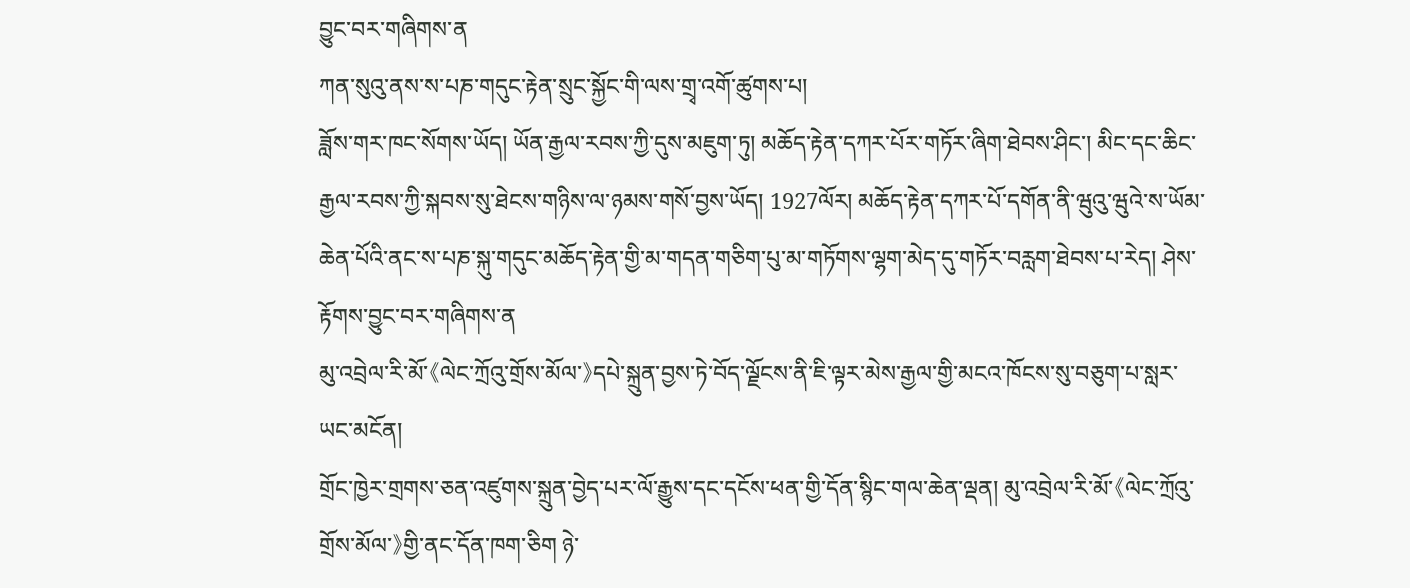བྱུང་བར་གཞིགས་ན
ཀན་སུའུ་ནས་ས་པཎ་གདུང་རྟེན་སྲུང་སྐྱོང་གི་ལས་གྲྭ་འགོ་ཚུགས་པ།
ཟློས་གར་ཁང་སོགས་ཡོད། ཡོན་རྒྱལ་རབས་ཀྱི་དུས་མཇུག་ཏུ། མཆོད་རྟེན་དཀར་པོར་གཏོར་ཞིག་ཐེབས་ཤིང་། མིང་དང་ཆིང་རྒྱལ་རབས་ཀྱི་སྐབས་སུ་ཐེངས་གཉིས་ལ་ཉམས་གསོ་བྱས་ཡོད། 1927ལོར། མཆོད་རྟེན་དཀར་པོ་དགོན་ནི་ཝུའུ་ཝུའེ་ས་ཡོམ་ཆེན་པོའི་ནང་ས་པཎ་སྐུ་གདུང་མཆོད་རྟེན་གྱི་མ་གདན་གཅིག་པུ་མ་གཏོགས་ལྷག་མེད་དུ་གཏོར་བརླག་ཐེབས་པ་རེད། ཤེས་རྟོགས་བྱུང་བར་གཞིགས་ན
མུ་འབྲེལ་རི་མོ་《ལེང་ཀྲོའུ་གྲོས་མོལ་》དཔེ་སྐྲུན་བྱས་ཏེ་བོད་ལྗོངས་ནི་ཇི་ལྟར་མེས་རྒྱལ་གྱི་མངའ་ཁོངས་སུ་བཅུག་པ་སླར་ཡང་མངོན།
གྲོང་ཁྱེར་གྲགས་ཅན་འཛུགས་སྐྲུན་བྱེད་པར་ལོ་རྒྱུས་དང་དངོས་ཕན་གྱི་དོན་སྙིང་གལ་ཆེན་ལྡན། མུ་འབྲེལ་རི་མོ་《ལེང་ཀྲོའུ་གྲོས་མོལ་》གྱི་ནང་དོན་ཁག་ཅིག ཉེ་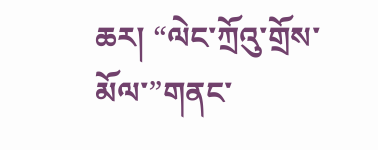ཆར། “ལེང་ཀྲོའུ་གྲོས་མོལ་”གནང་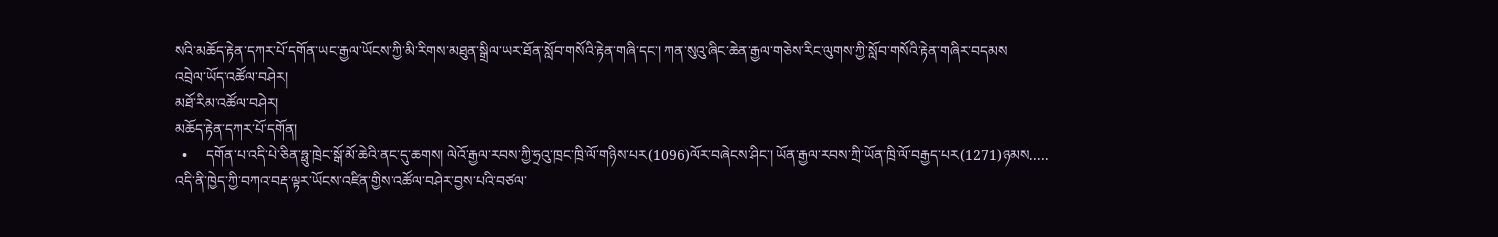སའི་མཆོད་རྟེན་དཀར་པོ་དགོན་ཡང་རྒྱལ་ཡོངས་ཀྱི་མི་རིགས་མཐུན་སྒྲིལ་ཡར་ཐོན་སློབ་གསོའི་རྟེན་གཞི་དང་། ཀན་སུའུ་ཞིང་ཆེན་རྒྱལ་གཅེས་རིང་ལུགས་ཀྱི་སློབ་གསོའི་རྟེན་གཞིར་བདམས
འབྲེལ་ཡོད་འཚོལ་བཤེར།
མཐོ་རིམ་འཚོལ་བཤེར།
མཆོད་རྟེན་དཀར་པོ་དགོན།
  •     དགོན་པ་འདི་པེ་ཅིན་ཧྥུ་ཁྲེང་སྒོ་མོ་ཆེའི་ནང་དུ་ཆགས། ལེའོ་རྒྱལ་རབས་ཀྱི་ཧྲའུ་ཁྲང་ཁྲི་ལོ་གཉིས་པར(1096)ལོར་བཞེངས་ཤིང་། ཡོན་རྒྱལ་རབས་ཀྲི་ཡོན་ཁྲི་ལོ་བརྒྱད་པར(1271)ཉམས.....
འདི་ནི་ཁྱེད་ཀྱི་བཀའ་བརྡ་ལྟར་ཡོངས་འཛིན་གྱིས་འཚོལ་བཤེར་བྱས་པའི་བཙལ་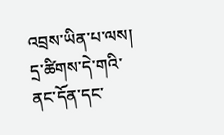འབྲས་ཡིན་པ་ལས། དྲ་ཚིགས་དེ་གའི་ནང་དོན་དང་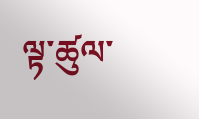ལྟ་ཚུལ་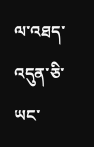ལ་འཐད་འདུན་ཅི་ཡང་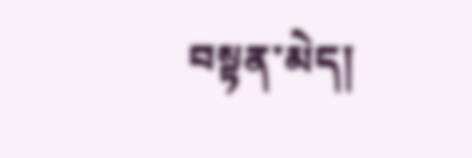བསྟན་མེད།